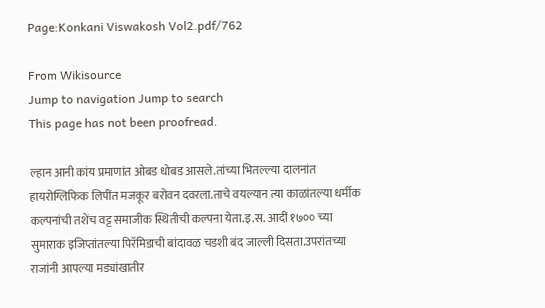Page:Konkani Viswakosh Vol2.pdf/762

From Wikisource
Jump to navigation Jump to search
This page has not been proofread.

ल्हान आनी कांय प्रमाणांत ओबड धोबड आसले.तांच्या भितल्ल्या दालनांत हायरोग्लिफिक लिपींत मजकूर बरोवन दवरला.ताचे वयल्यान त्या काळांतल्या धर्मीक कल्पनांची तशेंच वट्ट समाजीक स्थितीची कल्पना येता.इ.स. आदीं १७०० च्या सुमाराक इजिप्तांतल्या पिरॅमिडाची बांदावळ चडशी बंद जाल्ली दिसता.उपरांतच्या राजांनी आपल्या मड्यांखातीर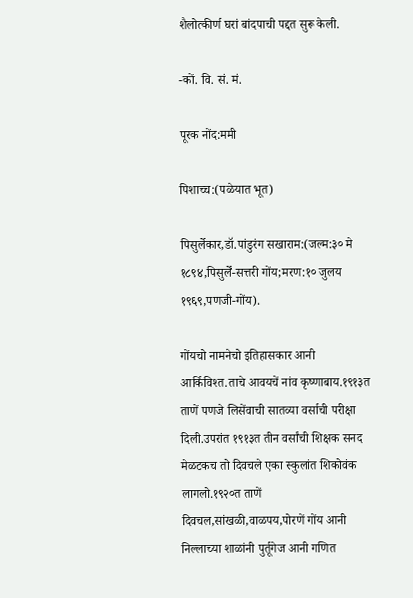शैलोत्कीर्ण घरां बांदपाची पद्दत सुरू केली.

-कों. वि. सं. मं.

पूरक नोंद:ममी

पिशाच्च:(पळेयात भूत)

पिसुर्लेकार,डॉ.पांडुरंग सखाराम:(जल्म:३० मे १८९४,पिसुर्लें-सत्तरी गोंय;मरण:१० जुलय १९६९,पणजी-गोंय).

गोंयचो नामनेचो इतिहासकार आनी आर्किविश्त.ताचे आवयचें नांव कृष्णाबाय.१९१३त ताणें पणजे लिसेंवाची सातव्या वर्साची परीक्षा दिली.उपरांत १९१३त तीन वर्सांची शिक्षक सनद मेळटकच तो दिवचले एका स्कुलांत शिकोवंक लागलो.१९२०त ताणें दिवचल,सांखळी,वाळपय,पोरणें गोंय आनी निल्लाच्या शाळांनी पुर्तूगेज आनी गणित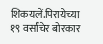शिकयलें.पिरायेच्या १९ वर्सांचेर बोरकार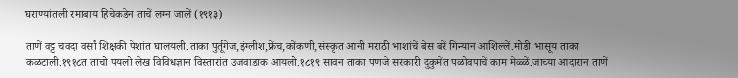घराण्यांतली रमाबाय हिचेकडेन ताचें लग्न जालें (१९१३)

ताणें वट्ट चवदा वर्सां शिक्षकी पेशांत घालयली.ताका पुर्तूगेज,इंग्लीश,फ्रेंच,कोंकणी,संस्कृत आनी मराठी भाशांचें बेस बरें गिन्यान आशिल्लें.मोडी भासूय ताका कळटाली.१९१८त ताचो पयलो लेख विविधज्ञान विस्तारांत उजवाडाक आयलो.१८१९ सावन ताका पणजे सरकारी दुकुमेंत पळोवपाचें काम मेळ्ळें.जाच्या आदारान ताणें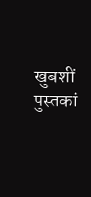खुबशीं पुस्तकां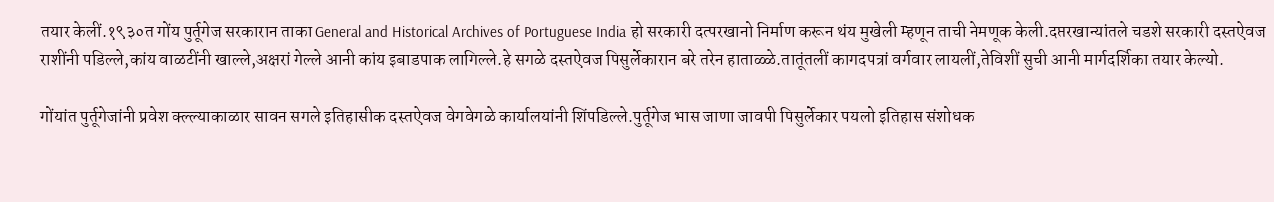तयार केलीं.१९३०त गोंय पुर्तूगेज सरकारान ताका General and Historical Archives of Portuguese India हो सरकारी दत्परखानो निर्माण करून थंय मुखेली म्हणून ताची नेमणूक केली.दप्तरखान्यांतले चडशे सरकारी दस्तऐवज राशींनी पडिल्ले,कांय वाळटींनी खाल्ले,अक्षरां गेल्ले आनी कांय इबाडपाक लागिल्ले.हे सगळे दस्तऐवज पिसुर्लेकारान बरे तरेन हाताळ्ळे.तातूंतलीं कागदपत्रां वर्गवार लायलीं,तेविशीं सुची आनी मार्गदर्शिका तयार केल्यो.

गोंयांत पुर्तूगेजांनी प्रवेश क्ल्ल्याकाळार सावन सगले इतिहासीक दस्तऐवज वेगवेगळे कार्यालयांनी शिंपडिल्ले.पुर्तूगेज भास जाणा जावपी पिसुर्लेकार पयलो इतिहास संशोधक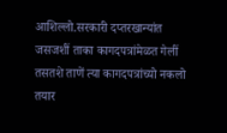आशिल्लो.सरकारी दप्तरखान्यांत जसजशीं ताका कागदपत्रांमेळत गेलीं तसतशे ताणें त्या कागदपत्रांच्यो नकलो तयार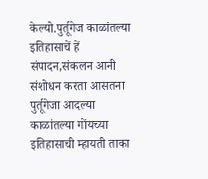केल्यो.पुर्तूगेज काळांतल्या इतिहासाचें हें संपादन,संकलन आनी संशोधन करता आसतना पुर्तूगेजा आदल्या काळांतल्या गोंयच्या इतिहासाची म्हायती ताका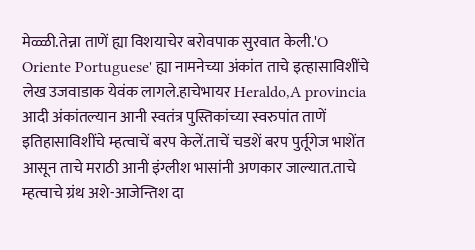मेळ्ळी.तेन्ना ताणें ह्या विशयाचेर बरोवपाक सुरवात केली.'O Oriente Portuguese' ह्या नामनेच्या अंकांत ताचे इत्हासाविशींचे लेख उजवाडाक येवंक लागले.हाचेभायर Heraldo,A provincia आदी अंकांतल्यान आनी स्वतंत्र पुस्तिकांच्या स्वरुपांत ताणें इतिहासाविशींचे म्हत्वाचें बरप केलें.ताचें चडशें बरप पुर्तूगेज भाशेंत आसून ताचे मराठी आनी इंग्लीश भासांनी अणकार जाल्यात.ताचे म्हत्वाचे ग्रंथ अशे-आजेन्तिश दा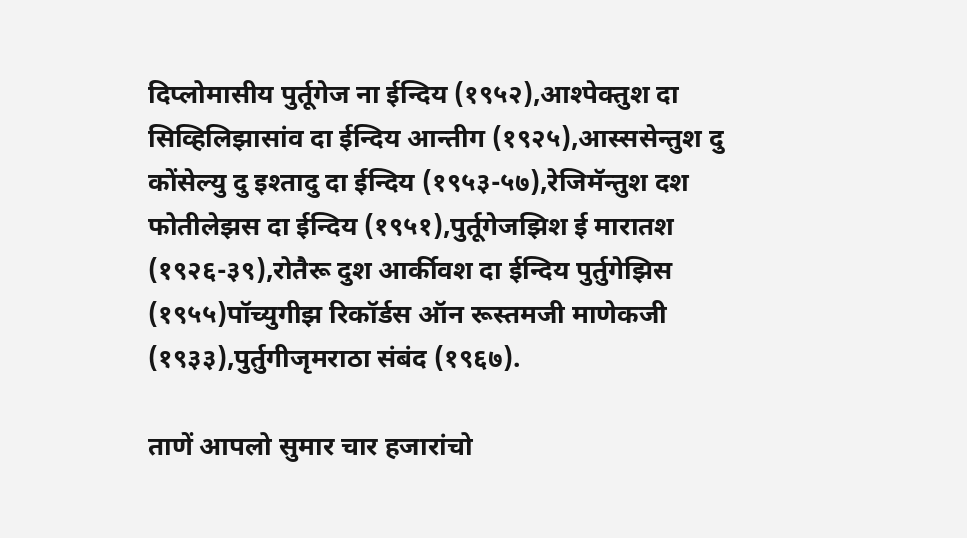दिप्लोमासीय पुर्तूगेज ना ईन्दिय (१९५२),आश्पेक्तुश दा सिव्हिलिझासांव दा ईन्दिय आन्तीग (१९२५),आस्ससेन्तुश दु कोंसेल्यु दु इश्तादु दा ईन्दिय (१९५३-५७),रेजिमॅन्तुश दश फोतीलेझस दा ईन्दिय (१९५१),पुर्तूगेजझिश ई मारातश (१९२६-३९),रोतैरू दुश आर्कीवश दा ईन्दिय पुर्तुगेझिस (१९५५)पॉच्युगीझ रिकॉर्डस ऑन रूस्तमजी माणेकजी (१९३३),पुर्तुगीजृमराठा संबंद (१९६७).

ताणें आपलो सुमार चार हजारांचो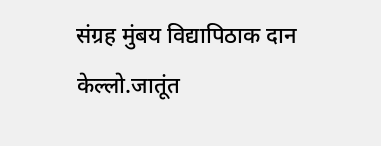संग्रह मुंबय विद्यापिठाक दान केल्लो.जातूंत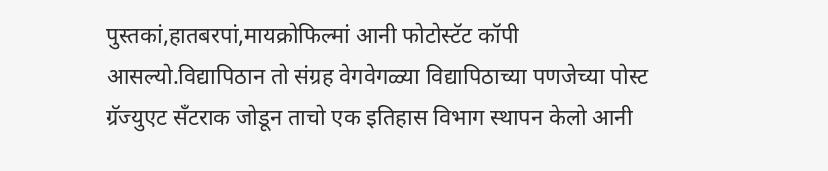पुस्तकां,हातबरपां,मायक्रोफिल्मां आनी फोटोस्टॅट कॉपी आसल्यो.विद्यापिठान तो संग्रह वेगवेगळ्या विद्यापिठाच्या पणजेच्या पोस्ट ग्रॅज्युएट सॅंटराक जोडून ताचो एक इतिहास विभाग स्थापन केलो आनी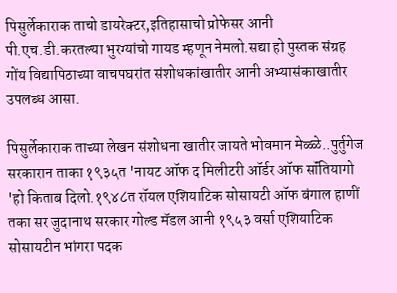पिसुर्लेकाराक ताचो डायरेक्टर,इतिहासाचो प्रोफेसर आनी पी.एच.डी.करतल्या भुरग्यांचो गायड म्हणून नेमलो.सद्या हो पुस्तक संग्रह गोंय विद्यापिठाच्या वाचपघरांत संशोधकांखातीर आनी अभ्यासंकाखातीर उपलब्ध आसा.

पिसुर्लेकाराक ताच्या लेखन संशोधना खातीर जायते भोवमान मेळ्ळे..पुर्तुगेज सरकारान ताका १९३५त 'नायट ऑफ द मिलीटरी ऑर्डर ऑफ सॉंतियागो 'हो किताब दिलो.१९४८त रॉयल एशियाटिक सोसायटी ऑफ बंगाल हाणीं तका सर जुदानाथ सरकार गोल्ड मॅडल आनी १९५३ वर्सा एशियाटिक सोसायटीन भांगरा पदक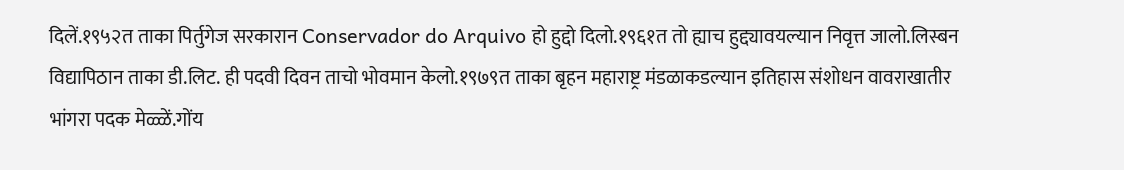दिलें.१९५२त ताका पिर्तुगेज सरकारान Conservador do Arquivo हो हुद्दो दिलो.१९६१त तो ह्याच हुद्द्यावयल्यान निवृत्त जालो.लिस्बन विद्यापिठान ताका डी.लिट. ही पदवी दिवन ताचो भोवमान केलो.१९७९त ताका बृहन महाराष्ट्र मंडळाकडल्यान इतिहास संशोधन वावराखातीर भांगरा पदक मेळ्ळें.गोंय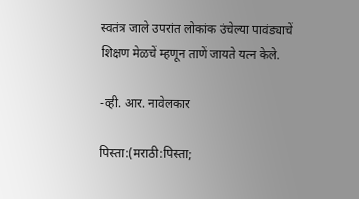स्वतंत्र जाले उपरांत लोकांक उंचेल्या पावंड्याचें शिक्षण मेळचें म्हणून ताणें जायते यत्न केले.

-व्ही. आर. नावेलकार

पिस्ता:(मराठी:पिस्ता;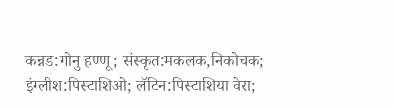कन्नड:गोनु हण्णू; संस्कृत:मकलक,निकोचक; इंग्लीश:पिस्टाशिओ; लॅटिन:पिस्टाशिया वेरा;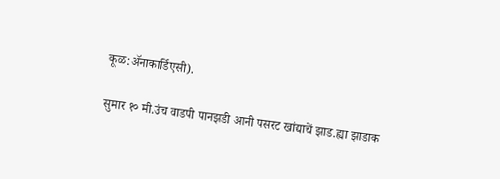कूळ:ॲनाकार्डिएसी).

सुमार १० मी.उंच वाडपी पानझडी आनी पसरट खांद्याचें झाड.ह्या झाडाक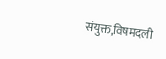संयुक्त,विषमदली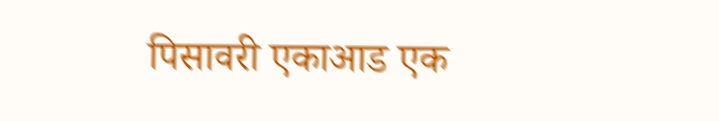पिसावरी एकाआड एक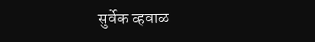सुर्वेक व्हवाळ